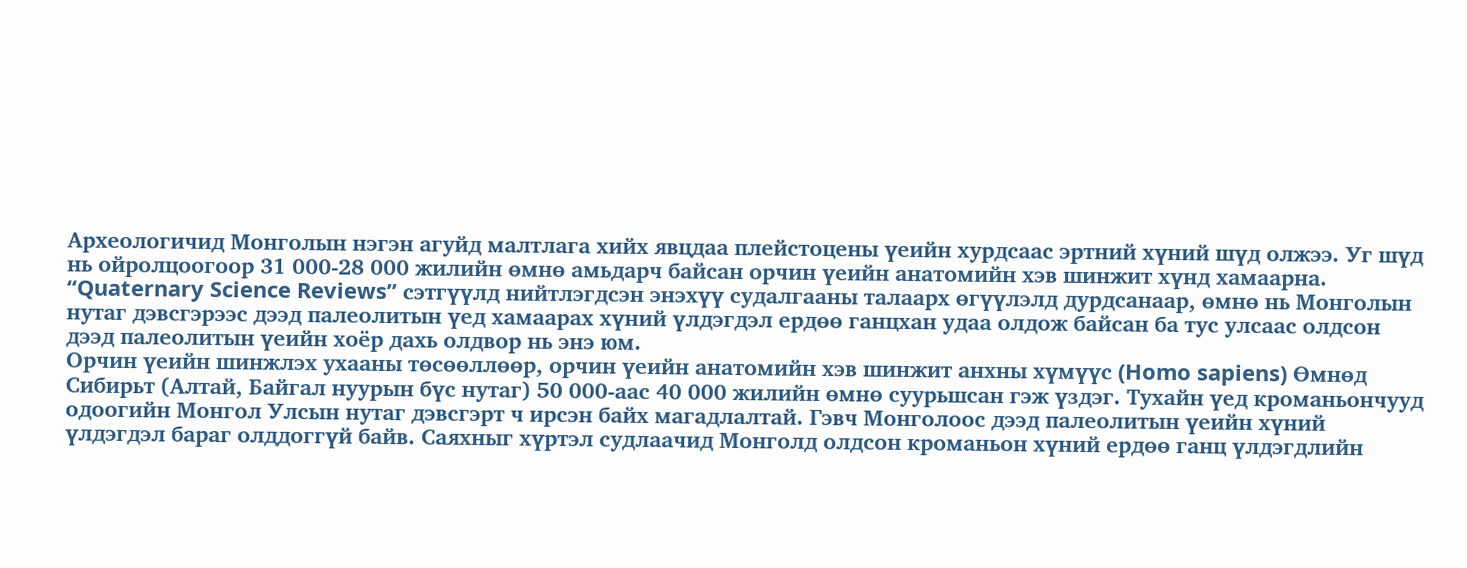Археологичид Монголын нэгэн агуйд малтлага хийх явцдаа плейстоцены үеийн хурдсаас эртний хүний шүд олжээ. Уг шүд нь ойролцоогоор 31 000-28 000 жилийн өмнө амьдарч байсан орчин үеийн анатомийн хэв шинжит хүнд хамаарна. “Quaternary Science Reviews” сэтгүүлд нийтлэгдсэн энэхүү судалгааны талаарх өгүүлэлд дурдсанаар, өмнө нь Монголын нутаг дэвсгэрээс дээд палеолитын үед хамаарах хүний үлдэгдэл ердөө ганцхан удаа олдож байсан ба тус улсаас олдсон дээд палеолитын үеийн хоёр дахь олдвор нь энэ юм.
Орчин үеийн шинжлэх ухааны төсөөллөөр, орчин үеийн анатомийн хэв шинжит анхны хүмүүс (Homo sapiens) Өмнөд Сибирьт (Алтай, Байгал нуурын бүс нутаг) 50 000-аас 40 000 жилийн өмнө суурьшсан гэж үздэг. Тухайн үед кроманьончууд одоогийн Монгол Улсын нутаг дэвсгэрт ч ирсэн байх магадлалтай. Гэвч Монголоос дээд палеолитын үеийн хүний үлдэгдэл бараг олддоггүй байв. Саяхныг хүртэл судлаачид Монголд олдсон кроманьон хүний ердөө ганц үлдэгдлийн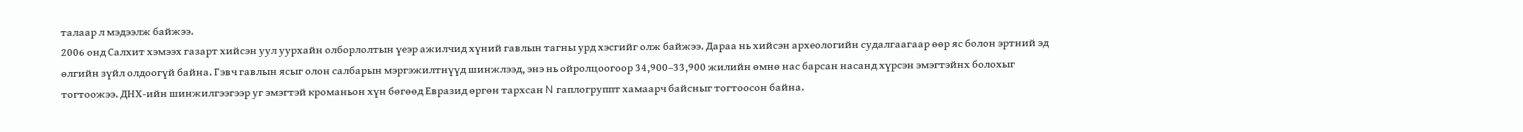талаар л мэдээлж байжээ.
2006 онд Салхит хэмээх газарт хийсэн уул уурхайн олборлолтын үеэр ажилчид хүний гавлын тагны урд хэсгийг олж байжээ. Дараа нь хийсэн археологийн судалгаагаар өөр яс болон эртний эд өлгийн зүйл олдоогүй байна. Гэвч гавлын ясыг олон салбарын мэргэжилтнүүд шинжлээд, энэ нь ойролцоогоор 34,900–33,900 жилийн өмнө нас барсан насанд хүрсэн эмэгтэйнх болохыг тогтоожээ. ДНХ-ийн шинжилгээгээр уг эмэгтэй кроманьон хүн бөгөөд Евразид өргөн тархсан N гаплогруппт хамаарч байсныг тогтоосон байна.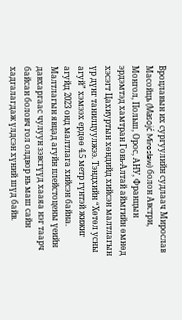Вроцлавын их сургуулийн судлаач Мирослав Масойць (Masojć Mirosław) болон Австри, Монгол, Польш, Орос, АНУ, Францын эрдэмтэд хамтран Говь-Алтай аймгийн өмнөд хэсэгт Цахиуртын хөндийд хийсэн малтлагын үр дүнг танилцуулжээ. Тэндхийн “Хөтөл усны агуй” хэмээх ердөө 4.5 метр гүнтэй жижиг агуйд 2023 онд малтлага хийсэн байна.
Малтлагын явцад агуйн плейстоцены үеийн давхаргаас чулуун зэвсгүүд хааяа нэг таарч байсан боловч гол олдвор нь маш сайн хадгалагдаж үлдсэн хүний шүд байв.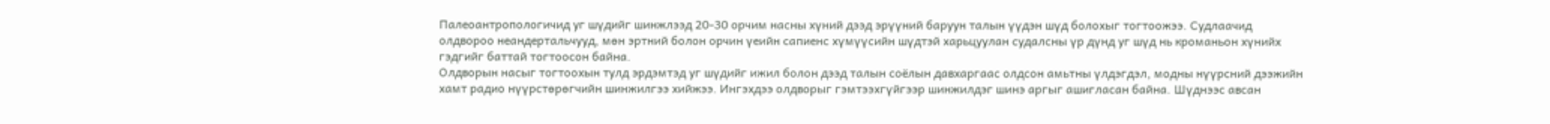Палеоантропологичид уг шүдийг шинжлээд 20-30 орчим насны хүний дээд эрүүний баруун талын үүдэн шүд болохыг тогтоожээ. Судлаачид олдвороо неандертальчууд, мөн эртний болон орчин үеийн сапиенс хүмүүсийн шүдтэй харьцуулан судалсны үр дүнд уг шүд нь кроманьон хүнийх гэдгийг баттай тогтоосон байна.
Олдворын насыг тогтоохын тулд эрдэмтэд уг шүдийг ижил болон дээд талын соёлын давхаргаас олдсон амьтны үлдэгдэл, модны нүүрсний дээжийн хамт радио нүүрстөрөгчийн шинжилгээ хийжээ. Ингэхдээ олдворыг гэмтээхгүйгээр шинжилдэг шинэ аргыг ашигласан байна. Шүднээс авсан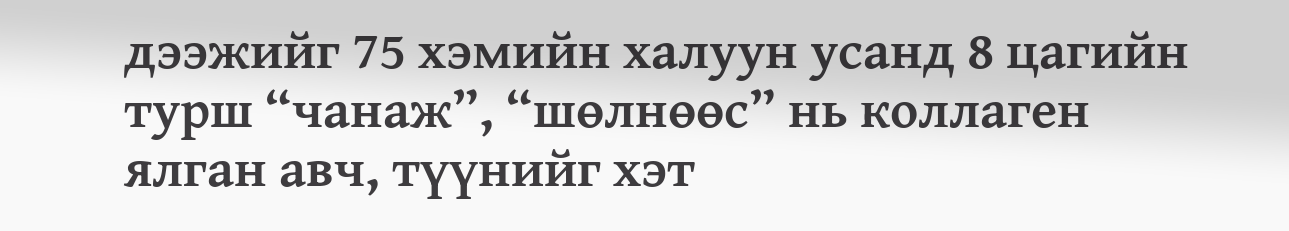дээжийг 75 хэмийн халуун усанд 8 цагийн турш “чанаж”, “шөлнөөс” нь коллаген ялган авч, түүнийг хэт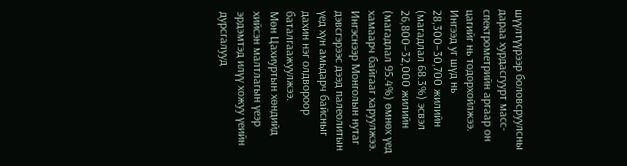шүүлтүүрээр боловсруулсны дараа хурдасгуурт масс-спектрометрийн аргаар он цагийг нь тодорхойлжээ.
Ингээд уг шүд нь 28,300–30,700 жилийн (магадлал 68.3%) эсвэл 26,800–32,000 жилийн (магадлал 95.4%) өмнөх үед хамаарч байгааг харуулжээ. Ингэснээр Монголын нутаг дэвсгэрээс дээд палеолитын үед хүн амьдарч байсныг дахин нэг олдвороор баталгаажуулжээ.
Мөн Цахиуртын хөндийд хийсэн малтлагын үеэр эрдэмтэд илүү хожуу үеийн дурсгалууд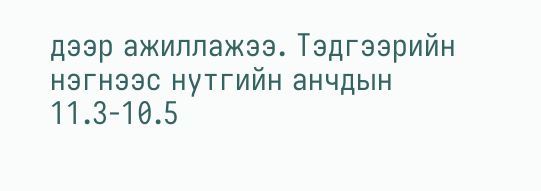дээр ажиллажээ. Тэдгээрийн нэгнээс нутгийн анчдын 11.3-10.5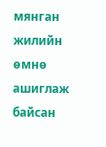мянган жилийн өмнө ашиглаж байсан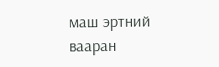маш эртний вааран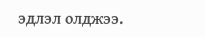эдлэл олджээ.